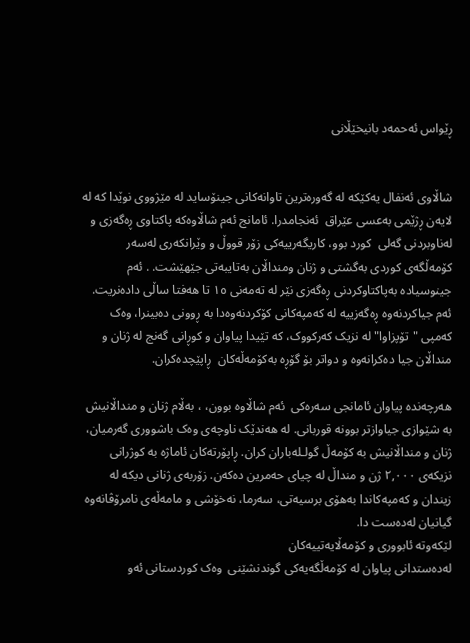ڕێواس ئەحمەد بانیخێڵانی


شاڵاوی ئەنفال یەکێکە لە گەورەترین تاوانەکانی جینۆساید لە مێژووی نوێدا کە لە لایەن ڕژێمی بەعسی عێراق  ئەنجامدرا. ئامانج ئەم شاڵاوەکە پاکتاوی ڕەگەزی و لەناوبردنی گەلی  کورد بوو، کاریگەرییەکی زۆر قووڵ و وێرانکەری لەسەر کۆمەڵگەی کوردی بەگشتی و ژنان ومنداڵان بەتایبەتی جێهێشت. . ئەم جینوسیادە بەپاکتاوکردنی ڕەگەزی نێر لە تەمەنی ١٥ تا هەفتا ساڵی دادەنریت.
ئەم جیاکردنەوە ڕەگەزییە لە کەمپەکانی کۆکردنەوەدا بە ڕوونی دەبینرا، وەک کەمپی "تۆپزاوا" لە نزیک کەرکووک، کە تێیدا پیاوان و کوڕانی گەنج لە ژنان و منداڵان جیا دەکرانەوە و دواتر بۆ گۆڕە بەکۆمەڵەکان  ڕاپێچدەکران.

هەرچەندە پیاوان ئامانجی سەرەکی  ئەم شاڵاوە بوون، ، بەڵام ژنان و منداڵانیش بە شێوازی جیاوازتر بوونە قوربانی. لە هەندێک ناوچەی وەک باشووری گەرمیان، ژنان و منداڵانیش بە کۆمەڵ گولـلەباران کران. ڕاپۆرتەکان ئاماژە بە کوژرانی نزیکەی ٢,٠٠٠ ژن و منداڵ لە چیای حەمرین دەکەن. زۆربەی ژنانی دیکە لە  زیندان و کەمپەکاندا بەهۆی برسیەتی، سەرما، نەخۆشی و مامەڵەی نامرۆڤانەوە گیانیان لەدەست دا.
لێکەوتە ئابووری و کۆمەڵایەتییەکان
لەدەستدانی پیاوان لە کۆمەڵگەیەکی گوندنشێنی  وەک کوردستانی ئەو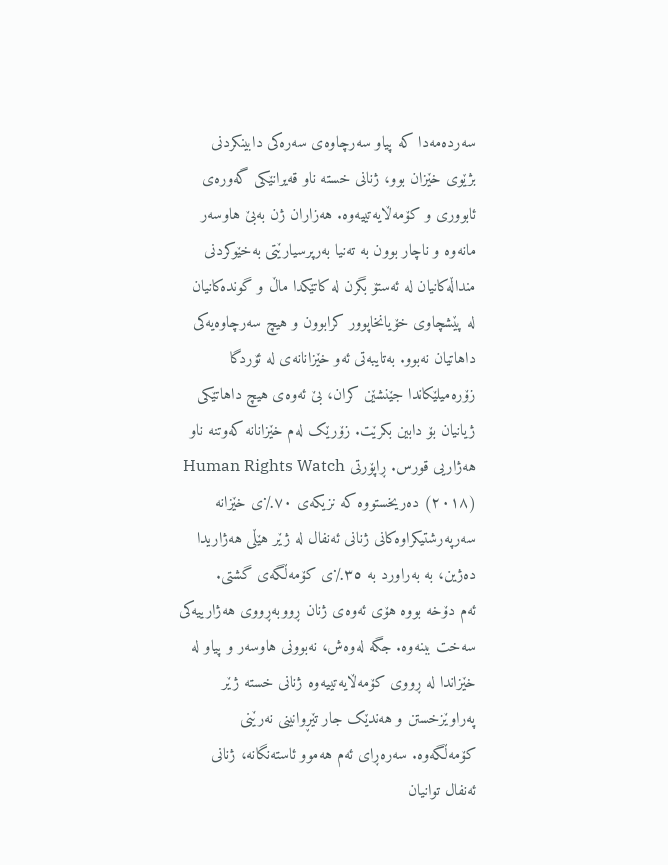سەردەمەدا کە پیاو سەرچاوەی سەرەکی دابینکردنی بژێوی خێزان بوو، ژنانی خستە ناو قەیرانێکی گەورەی ئابووری و کۆمەڵایەتییەوە. هەزاران ژن بەبێ هاوسەر مانەوە و ناچار بوون بە تەنیا بەرپرسیارێتی بەخێوکردنی منداڵەکانیان لە ئەستۆ بگرن لە کاتێکدا ماڵ و گوندەکانیان لە پێشچاوی خۆیانخاپوور کرابوون و هیچ سەرچاوەیەکی داهاتیان نەبوو. بەتایبەتی ئەو خێزانانەی لە ئۆردگا زۆرەمیلێکاندا جێنشێن کران، بێ ئەوەی هیچ داهاتێکی ژیانیان بۆ دابین بکرێت. زۆرێک لەم خێزانانە کەوتنە ناو هەژاریی قورس. ڕاپۆرتی Human Rights Watch (٢٠١٨) دەریخستووە کە نزیکەی ٧٠٪ی خێزانە سەرپەرشتیکراوەکانی ژنانی ئەنفال لە ژێر هێڵی هەژاریدا دەژین، بە بەراورد بە ٣٥٪ی کۆمەڵگەی گشتی.
ئەم دۆخە بووە هۆی ئەوەی ژنان ڕووبەڕووی هەژارییەکی سەخت ببنەوە. جگە لەوەش، نەبوونی هاوسەر و پیاو لە خێزاندا لە ڕووی کۆمەڵایەتییەوە ژنانی خستە ژێر پەراوێزخستن و هەندێک جار تێڕوانینی نەرێنی کۆمەڵگەوە. سەرەڕای ئەم هەموو ئاستەنگانە، ژنانی ئەنفال توانیان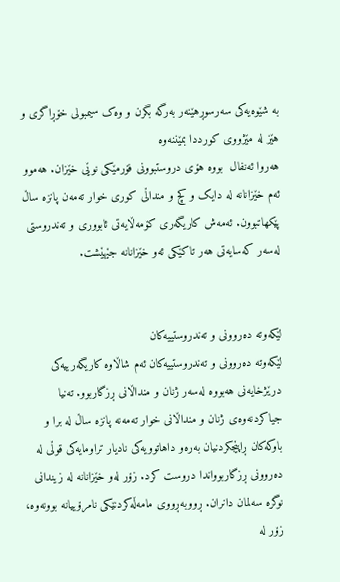بە شێوەیەکی سەرسوڕهێنەر بەرگە بگرن و وەک سیمبولی خۆڕاگری و هێز لە مێژووی کورددا بمێننەوە
هەروا ئەنفال  بووە هۆی دروستبوونی فۆرمێکی نوێی خێزان. هەموو ئەم خێزانانە لە دایک و کچ و منداڵی کوری خوار تەمەن پانزە ساڵ پێکهاتبوون. ئەمەش کاریگەری کۆمەڵایەتی ئابووری و تەندروستی لەسەر کەسایەتی هەر تاکێکی ئەو خێزانانە جێهێشت.


لێکەوتە دەروونی و تەندروستییەکان
لێکەوتە دەروونی و تەندروستییەکان ئەم شاڵاوە کاریگەرییەکی درێژخایەنی هەبووە لەسەر ژنان و منداڵانی ڕزگاربوو. تەنیا جیاکردنەوەی ژنان و منداڵانی خوار تەمەنە پانزە ساڵ لە برا و باوکەکان ڕاپێجکردنیان بەرەو داهاتوویەکی نادیار تراومایەکی قوڵی لە دەروونی ڕزگاربوواندا دروست کرد. زۆر لەو خێزانانە لە زیندانی نوگرە سەلمان دانران. ڕووبەڕووی مامەڵەکردنێکی نامرۆییانە بوونەوە، زۆر لە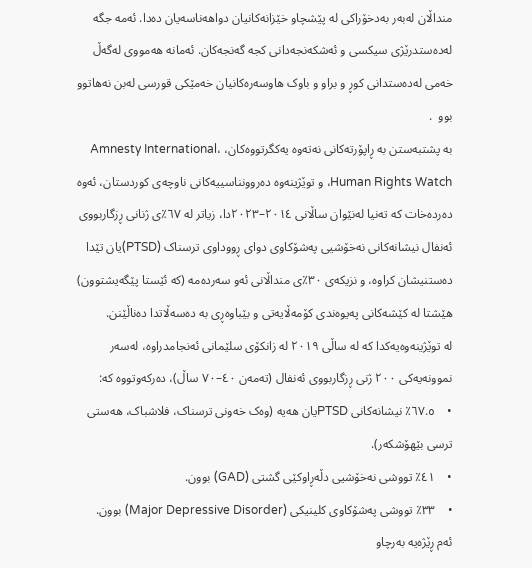منداڵان لەبەر بەدخۆراکی لە پێشچاو خێزانەکانیان دواهەناسەیان دەدا. ئەمە جگە لەدەستدرێژی سیکسی و ئەشکەنجەدانی کجە گەنجەکان. ئەمانە هەمووی لەگەڵ خەمی لەدەستدانی کوڕ و براو و باوک هاوسەرەکانیان خەمێکی قورسی لەبن نەهاتوو بوو  .
بە پشتبەستن بە ڕاپۆرتەکانی نەتەوە یەکگرتووەکان، Amnesty International، Human Rights Watch، و توێژینەوە دەروونناسییەکانی ناوچەی کوردستان، ئەوە دەردەخات کە تەنیا لەنێوان ساڵانی ٢٠١٤–٢٠٢٣دا، زیاتر لە ٦٧٪ی ژنانی ڕزگاربووی ئەنفال نیشانەکانی نەخۆشیی پەشۆکاوی دوای ڕووداوی ترسناک (PTSD)یان تێدا دەستنیشان کراوە، و نزیکەی ٣٠٪ی منداڵانی ئەو سەردەمە (کە ئێستا پێگەیشتوون) هێشتا لە کێشەکانی پەیوەندی کۆمەڵایەتی و بێباوەڕی بە دەسەڵاتدا دەناڵێنن.
لە توێژینەوەیەکدا کە لە ساڵی ٢٠١٩ لە زانکۆی سلێمانی ئەنجامدراوە، لەسەر نموونەیەکی ٢٠٠ ژنی ڕزگاربووی ئەنفال (تەمەن ٤٠–٧٠ ساڵ)، دەرکەوتووە کە:
•    ٦٧.٥٪ نیشانەکانی PTSDیان هەیە (وەک خەونی ترسناک، فلاشباک، هەستی ترسی بێهۆشکەر).
•    ٤١٪ تووشی نەخۆشیی دڵەڕاوکێی گشتی (GAD) بوون.
•    ٣٣٪ تووشی پەشۆکاوی کلینیکی (Major Depressive Disorder) بوون.
ئەم ڕێژەیە بەرچاو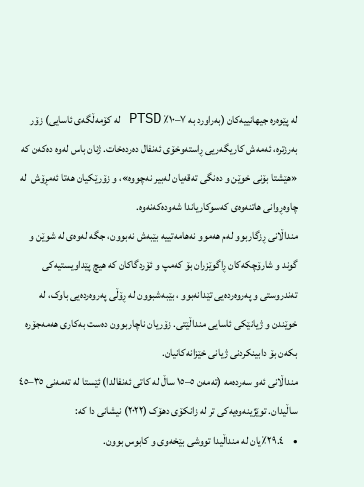لە پێوەرە جیهانییەکان (بەراورد بە ٧–١٠٪ PTSD لە کۆمەڵگەی ئاسایی) زۆر بەرزترە، ئەمەش کاریگەریی ڕاستەوخۆی ئەنفال دەردەخات. ژنان باس لەوە دەکەن کە «هێشتا بۆنی خوێن و دەنگی تەقەیان لەبیر نەچووە»، و زۆرێکیان هەتا ئەمڕۆش  لە چاوەڕوانی هاتنەوەی کەسوکاریاندا شەودەکەنەوە.
منداڵانی ڕزگاربوو لەم هەموو نەهامەتییە بێبەش نەبوون، جگە لەوەی لە شوێن و گوند و شارۆچکەکان ڕاگوێزران بۆ کەمپ و ئۆردگاکان کە هیچ پێداویستیەکی تەندروستی و پەروەردەیی تێدانەبوو ، بێبەشبوون لە ڕۆڵی پەروەردەیی باوک، لە خوێندن و ژیانێکی ئاسایی منداڵێتی. زۆریان ناچاربوون دەست بەکاری هەمەجۆرە بکەن بۆ دابینکردنی ژیانی خێزانەکانیان.
منداڵانی ئەو سەردەمە (تەمەن ٥–١٥ ساڵ لە کاتی ئەنفالدا) ئێستا لە تەمەنی ٣٥–٤٥ ساڵیدان. توێژینەوەیەکی تر لە زانکۆی دهۆک (٢٠٢٢) نیشانی دا کە:
•    ٢٩.٤٪یان لە منداڵیدا تووشی بێخەوی و کابوس بوون.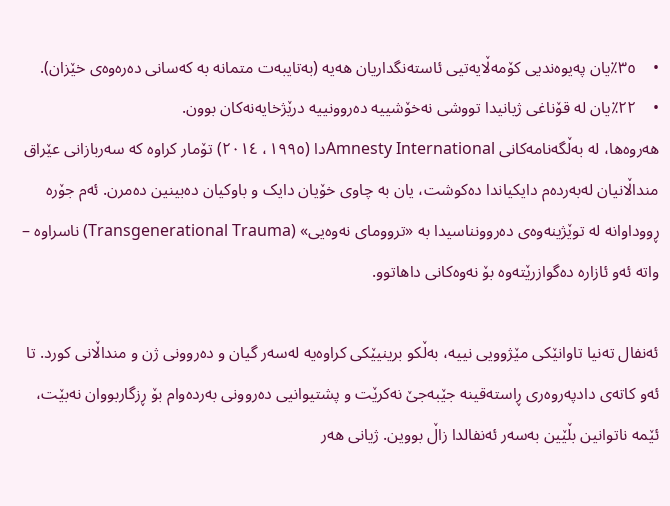•    ٣٥٪یان پەیوەندیی کۆمەڵایەتیی ئاستەنگداریان هەیە (بەتایبەت متمانە بە کەسانی دەرەوەی خێزان).
•    ٢٢٪یان لە قۆناغی ژیانیدا تووشی نەخۆشییە دەروونییە درێژخایەنەکان بوون.
هەروەها، لە بەڵگەنامەکانی Amnesty Internationalدا (١٩٩٥، ٢٠١٤) تۆمار کراوە کە سەربازانی عێراق منداڵانیان لەبەردەم دایکیاندا دەکوشت، یان بە چاوی خۆیان دایک و باوکیان دەبینین دەمرن. ئەم جۆرە ڕووداوانە لە توێژینەوەی دەروونناسیدا بە «تروومای نەوەیی» (Transgenerational Trauma) ناسراوە – واتە ئەو ئازارە دەگوازرێتەوە بۆ نەوەکانی داهاتوو.

ئەنفال تەنیا تاوانێکی مێژوویی نییە، بەڵکو برینیێکی کراوەیە لەسەر گیان و دەروونی ژن و منداڵانی کورد. تا ئەو کاتەی دادپەروەری ڕاستەقینە جێبەجێ نەکرێت و پشتیوانیی دەروونی بەردەوام بۆ ڕزگاربووان نەبێت، ئێمە ناتوانین بڵێین بەسەر ئەنفالدا زاڵ بووین. ژیانی هەر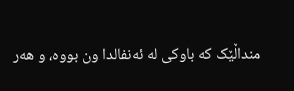منداڵێک کە باوکی لە ئەنفالدا ون بووە، و هەر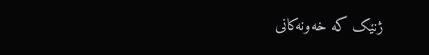ژنێک کە خەونەکانی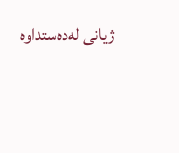ژیانی لەدەستداوە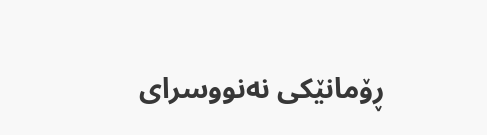ڕۆمانێکی نەنووسرای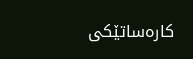کارەساتێکی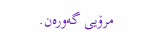مرۆیی گەورەن.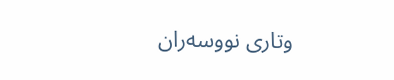وتاری نووسەران